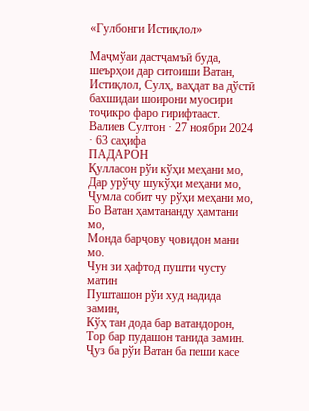«Гулбонги Истиқлол»

Маҷмўаи дастҷамъӣ буда, шеърҳои дар ситоиши Ватан, Истиқлол, Сулҳ, ваҳдат ва дўстӣ бахшидаи шоирони муосири тоҷикро фаро гирифтааст.
Валиев Султон · 27 ноябри 2024 · 63 саҳифа
ПАДАРОН
Қулласон рўи кўҳи меҳани мо,
Дар урўҷу шукўҳи меҳани мо,
Ҷумла собит чу рўҳи меҳани мо,
Бо Ватан ҳамтананду ҳамтани мо,
Монда барҷову ҷовидон мани мо.
Чун зи ҳафтод пушти чусту матин
Пушташон рўи худ надида замин,
Кўҳ тан дода бар ватандорон,
Тор бар пудашон танида замин.
Ҷуз ба рўи Ватан ба пеши касе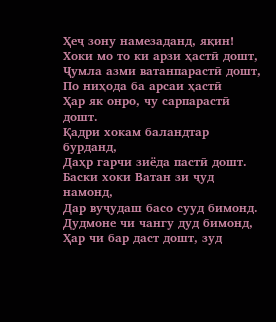Ҳеҷ зону намезаданд, яқин!
Хоки мо то ки арзи ҳастӣ дошт,
Ҷумла азми ватанпарастӣ дошт,
По ниҳода ба арсаи ҳастӣ
Ҳар як онро, чу сарпарастӣ дошт.
Қадри хокам баландтар бурданд,
Даҳр гарчи зиёда пастӣ дошт.
Баски хоки Ватан зи ҷуд намонд,
Дар вуҷудаш басо сууд бимонд.
Дудмоне чи чангу дуд бимонд,
Ҳар чи бар даст дошт, зуд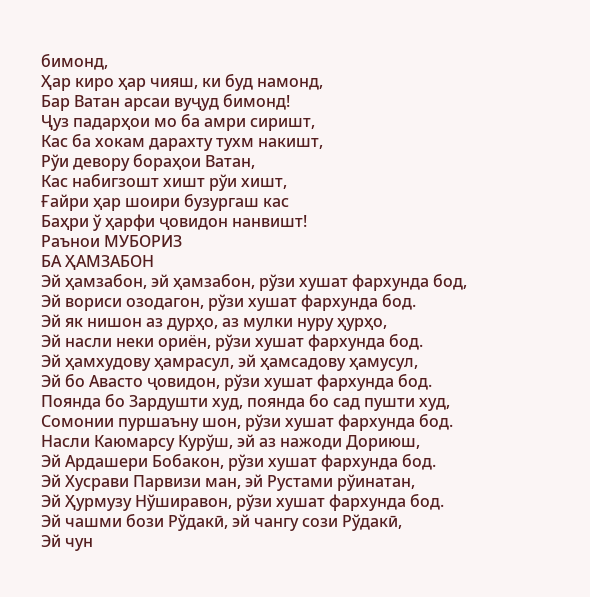бимонд,
Ҳар киро ҳар чияш, ки буд намонд,
Бар Ватан арсаи вуҷуд бимонд!
Ҷуз падарҳои мо ба амри сиришт,
Кас ба хокам дарахту тухм накишт,
Рўи девору бораҳои Ватан,
Кас набигзошт хишт рўи хишт,
Ғайри ҳар шоири бузургаш кас
Баҳри ў ҳарфи ҷовидон нанвишт!
Раънои МУБОРИЗ
БА ҲАМЗАБОН
Эй ҳамзабон, эй ҳамзабон, рўзи хушат фархунда бод,
Эй вориси озодагон, рўзи хушат фархунда бод.
Эй як нишон аз дурҳо, аз мулки нуру ҳурҳо,
Эй насли неки ориён, рўзи хушат фархунда бод.
Эй ҳамхудову ҳамрасул, эй ҳамсадову ҳамусул,
Эй бо Авасто ҷовидон, рўзи хушат фархунда бод.
Поянда бо Зардушти худ, поянда бо сад пушти худ,
Сомонии пуршаъну шон, рўзи хушат фархунда бод.
Насли Каюмарсу Курўш, эй аз нажоди Дориюш,
Эй Ардашери Бобакон, рўзи хушат фархунда бод.
Эй Хусрави Парвизи ман, эй Рустами рўинатан,
Эй Ҳурмузу Нўширавон, рўзи хушат фархунда бод.
Эй чашми бози Рўдакӣ, эй чангу сози Рўдакӣ,
Эй чун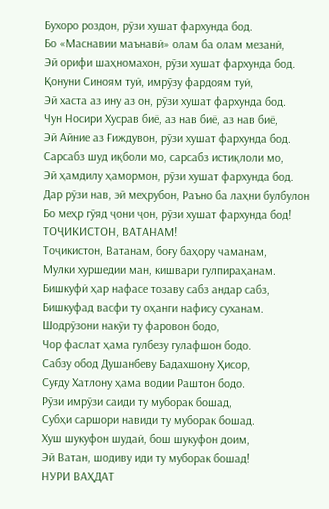Бухоро роздон, рўзи хушат фархунда бод.
Бо «Маснавии маънавӣ» олам ба олам мезанӣ,
Эй орифи шаҳномахон, рўзи хушат фархунда бод.
Қонуни Синоям туӣ, имрўзу фардоям туӣ,
Эй хаста аз ину аз он, рўзи хушат фархунда бод.
Чун Носири Хусрав биё, аз нав биё, аз нав биё,
Эй Айние аз Ғиждувон, рўзи хушат фархунда бод.
Сарсабз шуд иқболи мо, сарсабз истиқлоли мо,
Эй ҳамдилу ҳамормон, рўзи хушат фархунда бод.
Дар рўзи нав, эй меҳрубон, Раъно ба лаҳни булбулон
Бо меҳр гўяд ҷони ҷон, рўзи хушат фархунда бод!
ТОҶИКИСТОН, ВАТАНАМ!
Тоҷикистон, Ватанам, боғу баҳору чаманам,
Мулки хуршедии ман, кишвари гулпираҳанам.
Бишкуфӣ ҳар нафасе тозаву сабз андар сабз,
Бишкуфад васфи ту оҳанги нафису суханам.
Шодрўзони накўи ту фаровон бодо,
Чор фаслат ҳама гулбезу гулафшон бодо.
Сабзу обод Душанбеву Бадахшону Ҳисор,
Суғду Хатлону ҳама водии Раштон бодо.
Рўзи имрўзи саиди ту муборак бошад,
Субҳи саршори навиди ту муборак бошад.
Хуш шукуфон шудаӣ, бош шукуфон доим,
Эй Ватан, шодиву иди ту муборак бошад!
НУРИ ВАҲДАТ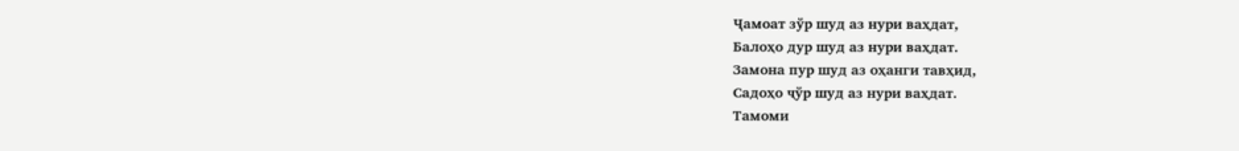Ҷамоат зўр шуд аз нури ваҳдат,
Балоҳо дур шуд аз нури ваҳдат.
Замона пур шуд аз оҳанги тавҳид,
Садоҳо ҷўр шуд аз нури ваҳдат.
Тамоми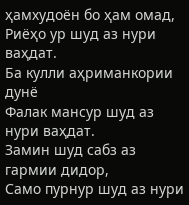ҳамхудоён бо ҳам омад,
Риёҳо ур шуд аз нури ваҳдат.
Ба кулли аҳриманкории дунё
Фалак мансур шуд аз нури ваҳдат.
Замин шуд сабз аз гармии дидор,
Само пурнур шуд аз нури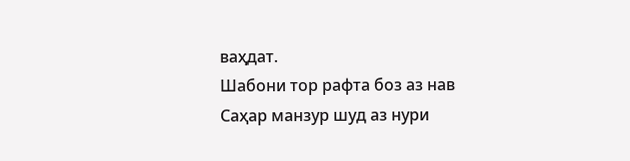ваҳдат.
Шабони тор рафта боз аз нав
Саҳар манзур шуд аз нури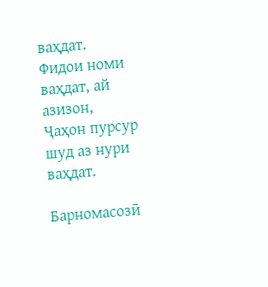ваҳдат.
Фидои номи ваҳдат, ай азизон,
Ҷаҳон пурсур шуд аз нури ваҳдат.

Барномасозӣ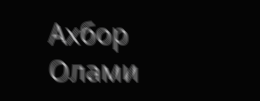Ахбор
Олами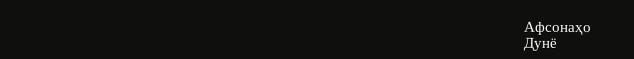Афсонаҳо
Дунё